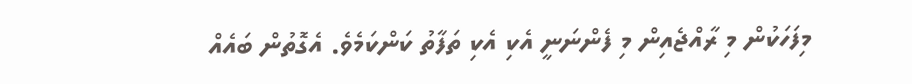މިފަހަކުން މި ރާއްޖެއިން މި ފެންނަނީ އެކި އެކި ތަފާތު ކަންކަމެވެ. އެގޮތުން ބައެއް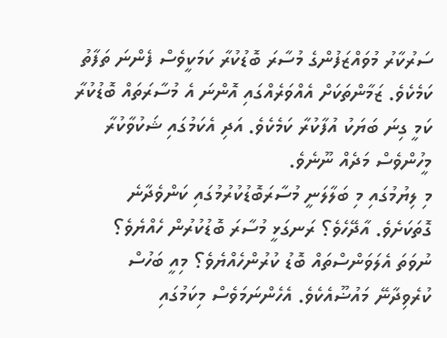ސަރުކާރު މުވައްޒަފުންގެ މުސާރަ ބޮޑުކުރާ ކަމަކީވެސް ފެންނަ ތަފާތު ކަމެކެވެ. ޒަމާންތަކަށް އެއްވަރެއްގައި އޮންނަ އެ މުސާރަތައް ބޮޑުކުރާ ކަމީ ގިނަ ބަޔަކު އުފާކުރާ ކަމެކެވެ. އަދި އެކަމުގައި ޝަކުވާކުރާ މީހުންވެސް މަދެއް ނޫނެވެ.
މި ލިޔުމުގައި މި ބަލާލަނީ މުސާރަބޮޑުކުރުމުގައި ކަންވެދާނެ ގޮތަކަށެވެ. އާދޭހެވެ؟ ރަނގަޅީ މުސާރަ ބޮޑުކުރުން ހެއްޔެވެ؟ ނުވަތަ އެލަވަންސްތައް ބޮޑު ކުރުންހެއްޔެވެ؟ މިއީ ބަހުސް ކުރެވިދާނޭ މައުޟޫއެކެވެ. އެހެންނަމަވެސް މިކަމުގައި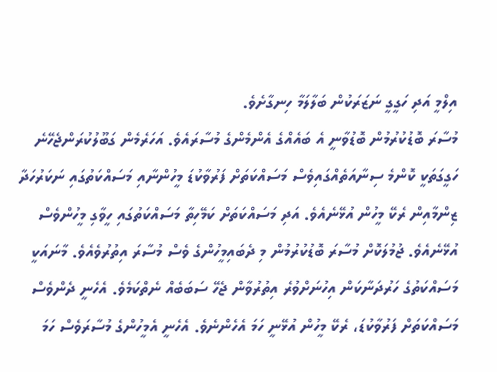އިލްމީ އަދި ހަގީގީ ނަޒަރަކުން ބަލާލަމާ ހިނގާށެވެ.
މުސާރަ ބޮޑުކުރުމުން ބޮޑުވާނީ އެ ބައެއްގެ އެންމެންގެ މުސާރައެވެ. އަހަރެމެން ގަބޫލުކުރަންޖެހޭނެ ހަގީގަތަކީ ކޮންމެ ސިނާއަތެއްގައިވެސް މަސައްކަތަށް ފަރުވާކުޑަ މީހުންނާއި މަސައްކަތުގައި ނަކަރުހަދާ ޒިންމާއިން ރެކޭ މީހުން އުޅޭނެއެވެ. އަދި މަސައްކަތަށް ކަމޭހިތާ މަސައްކަތުގައި ހީވާގި މީހުންވެސް އުޅޭނެއެވެ. ޖުމުލަކޮށް މުސާރަ ބޮޑުކުރުމުން މި ދެބައިމީހުންގެ ވެސް މުސާރަ އިތުރުވެއެވެ. މާނައަކީ މަސައްކަތުގެ ހަރުދަނާކަން އިހުނަށްވުރެ އިތުރުވާން ޖެހޭ ސަބަބެއް ނެތްކަމެވެ. އެހެނީ ދެންވެސް މަސައްކަތަށް ފަރުވާކުޑަ، ރެކޭ މީހުން އުޅޭނީ ހަމަ އެހެންނެވެ. އެހެނީ އެމީހުންގެ މުސާރަވެސް ހަމަ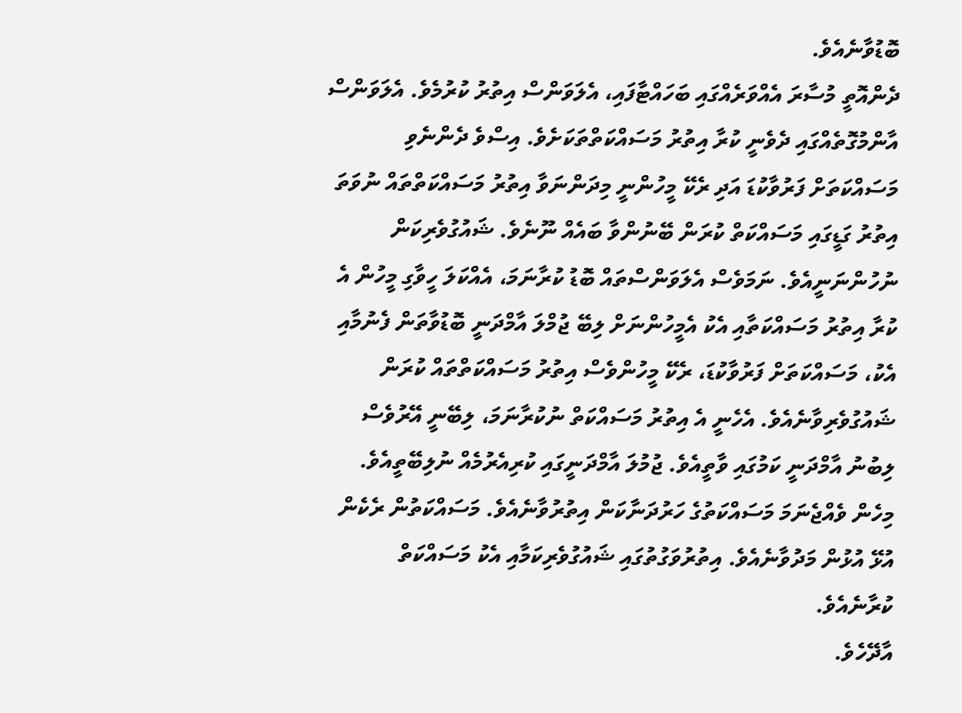ބޮޑުވާނެއެވެ.
ދެންއޮތީ މުސާރަ އެއްވަރެއްގައި ބަހައްޓާފައި، އެލަވަންސް އިތުރު ކުރުމެވެ. އެލަވަންސް އާންމުގޮތެއްގައި ދެވެނީ ކުރާ އިތުރު މަސައްކަތްތަކަށެވެ. އިސްވެ ދެންނެވި މަސައްކަތަށް ފަރުވާކުޑަ އަދި ރެކޭ މީހުންނީ މިދަންނަވާ އިތުރު މަސައްކަތްތައް ނުވަތަ އިތުރު ގަޑީގައި މަސައްކަތް ކުރަން ބޭނުންވާ ބައެއް ނޫނެވެ. ޝައުގުވެރިކަން ނުހުންނަނީއެވެ. ނަމަވެސް އެލަވަންސްތައް ބޮޑު ކުރާނަމަ، އެއްކަލަ ހީވާގި މީހުން އެ ކުރާ އިތުރު މަސައްކަތާއި އެކު އެމީހުންނަށް ލިބޭ ޖުމްލަ އާމްދަނީ ބޮޑުވާތަން ފެނުމާއި އެކު، މަސައްކަތަށް ފަރުވާކުޑަ، ރެކޭ މީހުންވެސް އިތުރު މަސައްކަތްތައް ކުރަން ޝައުގުވެރިވާނެއެވެ. އެހެނީ އެ އިތުރު މަސައްކަތް ނުކުރާނަމަ، ލިބޭނީ އޭރުވެސް ލިބުނު އާމްދަނީ ކަމުގައި ވާތީއެވެ. ޖުމުލަ އާމްދަނީގައި ކުރިއެރުމެއް ނުލިބޭތީއެވެ. މިހެން ވެއްޖެނަމަ މަސައްކަތުގެ ހަރުދަނާކަން އިތުރުވާނެއެވެ. މަސައްކަތުން ރެކެން އުޅޭ އުޅުން މަދުވާނެއެވެ. އިތުރުވަގުތުގައި ޝައުގުވެރިކަމާއި އެކު މަސައްކަތް ކުރާނެއެވެ.
އާދޭހެވެ.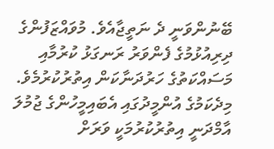ބޭނުންވަނީ ދެ ނަތީޖާއެވެ. މުވައްޒަފުންގެ ދިރިއުޅުމުގެ ފެންވަރު ރަނގަޅު ކުރުމާއި މަސައްކަތުގެ ހަރުދަނާކަން އިތުރުކުރުމެވެ. މިދެކަމުގެ އުންމީދުގައި އެބައިމީހުންގެ ޖުމުލަ އާމްދަނީ އިތުރުކުރުމަކީ ވަރަށް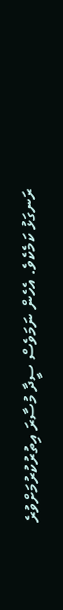ރަނގަޅު ކަމެކެވެ. އެހެން ނަމަވެސް ސީދާ މުސާރަ އިތުރުކުރުމަށްވުރެ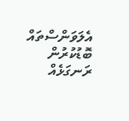އެލަވަންސްތައް ބޮޑުކުރުން ރަނގަޅެއް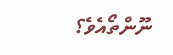ނޫންތޯއެވެ؟